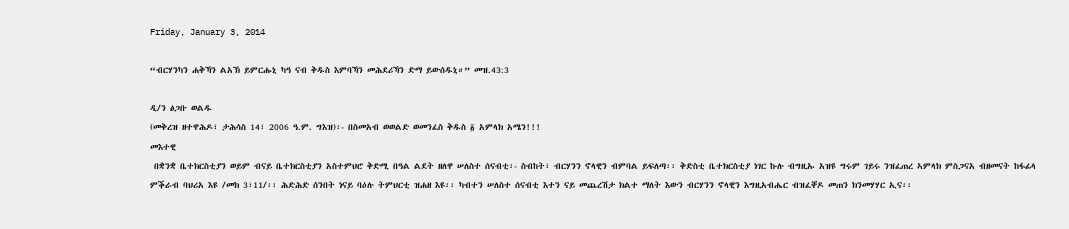Friday, January 3, 2014

“ብርሃንካን ሐቅኻን ልአኽ ይምርሑኒ ካዓ ናብ ቅዱስ እምባኻን መሕደሪኻን ድማ ይውሰዱኒ።” መዝ.43:3

ዲ/ን ፅጋቡ ወልዱ
(መቅረዝ ዘተዋሕዶ፣ ታሕሳስ 14፣ 2006 ዓ.ም. ግእዝ)፡- በስመአብ ወወልድ ወመንፈስ ቅዱስ ፩ አምላክ አሜን!!!
መእተዊ
 በቋንቋ ቤተክርስቲያን ወይም ብናይ ቤተክርስቲያን አስተምህሮ ቅድሚ በዓል ልደት ዘለዋ ሠለስተ ሰናብቲ፡- ስብከት፣ ብርሃንን ኖላዊን ብምባል ይፍለጣ፡፡ ቅድስቲ ቤተክርስቲያ ነገር ኩሉ ብግዚኡ አዝዩ ግሩም ገይሩ ንዝፈጠረ ኣምላክ ምስጋናአ ብዘመናት ከፋፊላ ምቕራብ ባህሪአ እዩ /መክ 3፣11/፡፡ ሕድሕድ ሰንበት ነናይ ባዕሉ ትምህርቲ ዝሐዘ እዩ፡፡ ካብተን ሠለስተ ሰናብቲ እተን ናይ መጨረሽታ ክልተ ማለት እውን ብርሃንን ኖላዊን እግዚአብሔር ብዝፈቐዶ መጠን ክንመሃሃር ኢና፡፡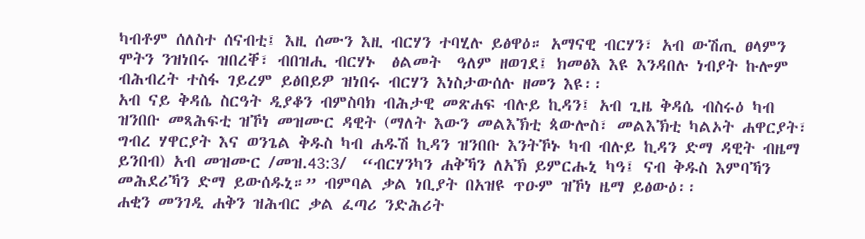ካብቶም ሰለስተ ሰናብቲ፤ እዚ ሰሙን እዚ ብርሃን ተባሂሉ ይፅዋዕ። አማናዊ ብርሃን፣ አብ ውሽጢ ፀላምን ሞትን ንዝነበሩ ዝበረቐ፣ ብበዝሒ ብርሃኑ  ፅልመት  ዓለም ዘወገደ፤ ክመፅእ እዩ እንዳበሉ ነብያት ኩሎም ብሕብረት ተስፋ ገይረም ይፅበይዎ ዝነበሩ ብርሃን እነስታውሰሉ ዘመን እዩ፡፡
አብ ናይ ቅዳሴ ስርዓት ዲያቆን ብምስባክ ብሕታዊ መጽሐፍ ብሉይ ኪዳን፤ አብ ጊዜ ቅዳሴ ብስሩዕ ካብ ዝንበቡ መጻሕፍቲ ዝኾነ መዝሙር ዳዊት (ማለት እውን መልእኽቲ ጳውሎስ፣ መልእኽቲ ካልኦት ሐዋርያት፣ ግብረ ሃዋርያት እና ወንጌል ቅዱስ ካብ ሐዱሽ ኪዳን ዝንበቡ እንትኾኑ ካብ ብሉይ ኪዳን ድማ ዳዊት ብዜማ ይንበብ) አብ መዝሙር /መዝ.43:3/  “ብርሃንካን ሐቅኻን ለአኽ ይምርሑኒ ካዓ፤ ናብ ቅዱስ እምባኻን መሕደሪኻን ድማ ይውሰዱኒ።” ብምባል ቃል ነቢያት በአዝዩ ጥዑም ዝኾነ ዜማ ይፅውዕ፡፡
ሐቂን መንገዲ ሐቅን ዝሕብር ቃል ፈጣሪ ንድሕሪት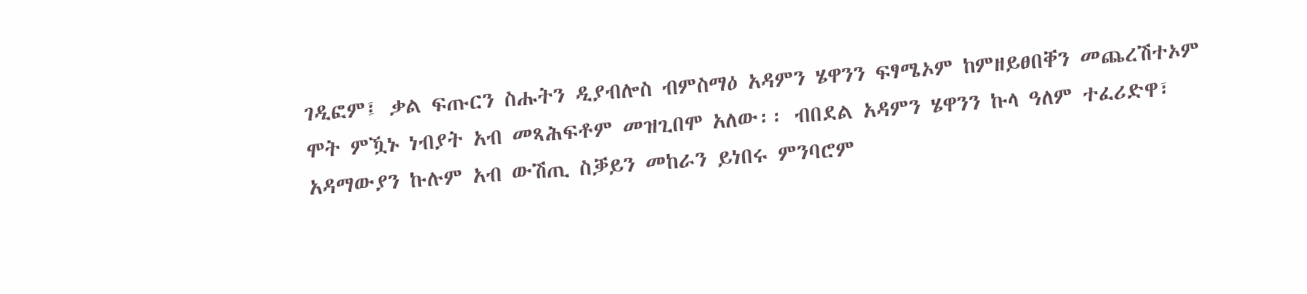ገዲፎም፤ ቃል ፍጡርን ስሑትን ዲያብሎስ ብምስማዕ አዳምን ሄዋንን ፍፃሜኦም ከምዘይፀበቐን መጨረሽተኦም ሞት ምዃኑ ነብያት አብ መጻሕፍቶም መዝጊበሞ አለው፡፡ ብበደል አዳምን ሄዋንን ኩላ ዓለም ተፈሪድዋ፣ አዳማውያን ኩሉም አብ ውሽጢ ስቓይን መከራን ይነበሩ ምንባሮም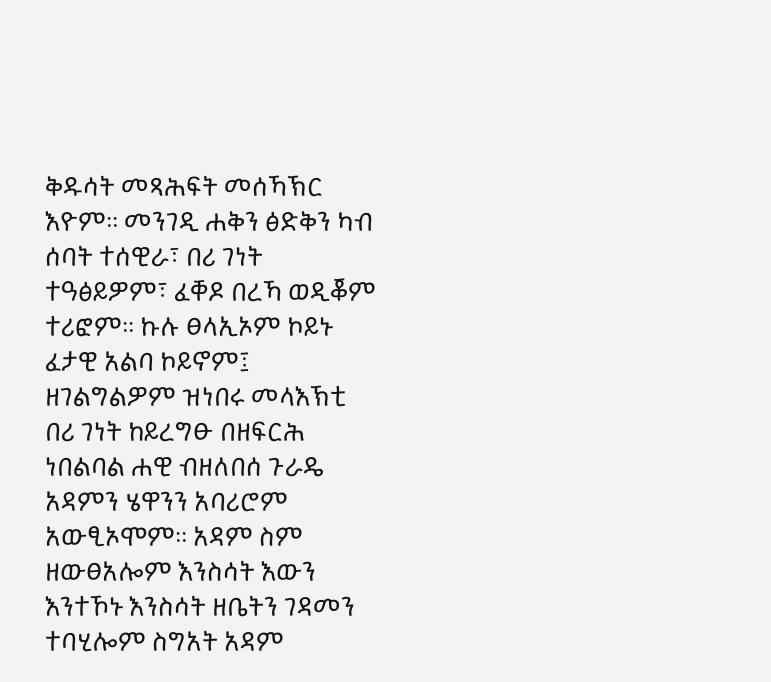ቅዱሳት መጻሕፍት መሰኻኽር እዮም፡፡ መንገዲ ሐቅን ፅድቅን ካብ ሰባት ተሰዊራ፣ በሪ ገነት ተዓፅይዎም፣ ፈቐዶ በረኻ ወዲቖም ተሪፎም፡፡ ኩሉ ፀላኢኦም ኮይኑ ፈታዊ አልባ ኮይኖም፤ ዘገልግልዎም ዝነበሩ መላእኽቲ በሪ ገነት ከይረግፁ በዘፍርሕ ነበልባል ሐዊ ብዘለበሰ ጉራዴ አዳምን ሄዋንን አባሪሮም አውፂኦሞም፡፡ አዳም ስም ዘውፀአሎም እንስሳት እውን እንተኾኑ እንስሳት ዘቤትን ገዳመን ተባሂሎም ስግአት አዳም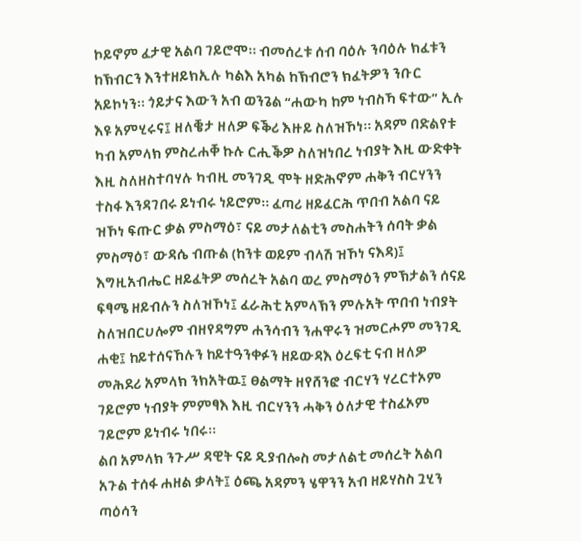ኮይኖም ፈታዊ አልባ ገይሮሞ፡፡ ብመሰረቱ ሰብ ባዕሉ ንባዕሉ ክፈቱን ከኽብርን እንተዘይክኢሉ ካልእ አካል ከኽብሮን ክፈትዎን ንቡር አይኮነን፡፡ ጎይታና እውን አብ ወንጌል “ሐውካ ከም ነብስኻ ፍተው” ኢሉ እዩ አምሂሩና፤ ዘለቔታ ዘለዎ ፍቕሪ እዙይ ስለዝኾነ፡፡ አዳም በድልየቱ ካብ አምላክ ምስረሐቐ ኩሉ ርሒቕዎ ስለዝነበረ ነብያት እዚ ውድቀት እዚ ስለዘስተባሃሉ ካብዚ መንገዲ ሞት ዘድሕኖም ሐቅን ብርሃንን ተስፋ እንዳገበሩ ይነብሩ ነይሮም፡፡ ፈጣሪ ዘይፈርሕ ጥበብ አልባ ናይ ዝኾነ ፍጡር ቃል ምስማዕ፣ ናይ መታለልቲን መስሐትን ሰባት ቃል ምስማዕ፣ ውዳሴ ብጡል (ከንቱ ወይም ብላሽ ዝኾነ ናእዳ)፤ እግዚአብሔር ዘይፈትዎ መሰረት አልባ ወረ ምስማዕን ምኽታልን ሰናይ ፍፃሜ ዘይብሉን ስለዝኾነ፤ ፈራሕቲ አምላኽን ምሉአት ጥበብ ነብያት ስለዝበርሀሎም ብዘየዳግም ሐንሳብን ንሐዋሩን ዝመርሖም መንገዲ ሐቂ፤ ከይተሰናኸሉን ከይተዓንቀፉን ዘይውዳእ ዕረፍቲ ናብ ዘለዎ መሕደሪ አምላክ ንክአትዉ፤ ፀልማት ዘየሸንፎ ብርሃን ሃረርተኦም ገይሮም ነብያት ምምፃእ እዚ ብርሃንን ሓቅን ዕለታዊ ተስፈኦም ገይሮም ይነብሩ ነበሩ፡፡
ልበ አምላክ ንጉሥ ዳዊት ናይ ዲያብሎስ መታለልቲ መሰረት አልባ አጉል ተሰፋ ሐዘል ቃላት፤ ዕጫ አዳምን ሄዋንን አብ ዘይሃስስ ጓሂን ጣዕሳን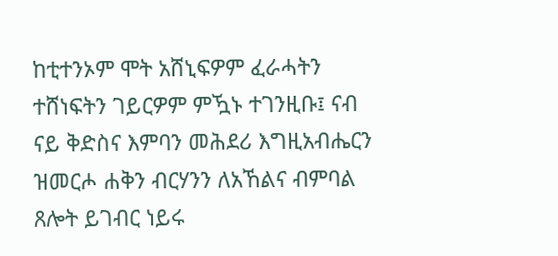ከቲተንኦም ሞት አሸኒፍዎም ፈራሓትን ተሸነፍትን ገይርዎም ምዃኑ ተገንዚቡ፤ ናብ ናይ ቅድስና እምባን መሕደሪ እግዚአብሔርን ዝመርሖ ሐቅን ብርሃንን ለአኸልና ብምባል ጸሎት ይገብር ነይሩ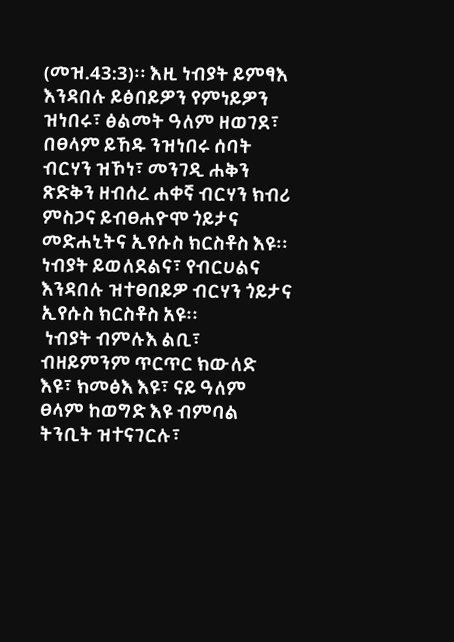(መዝ.43:3)፡፡ እዚ ነብያት ይምፃእ እንዳበሉ ይፅበይዎን የምነይዎን ዝነበሩ፣ ፅልመት ዓለም ዘወገደ፣ በፀላም ይኸዱ ንዝነበሩ ሰባት ብርሃን ዝኾነ፣ መንገዲ ሐቅን ጽድቅን ዘብሰረ ሐቀኛ ብርሃን ክብሪ ምስጋና ይብፀሐዮሞ ጎይታና መድሐኒትና ኢየሱስ ክርስቶስ እዩ፡፡
ነብያት ይወለደልና፣ የብርሀልና እንዳበሉ ዝተፀበይዎ ብርሃን ጎይታና ኢየሱስ ክርስቶስ አዩ፡፡
 ነብያት ብምሉእ ልቢ፣ ብዘይምንም ጥርጥር ክውለድ እዩ፣ ክመፅእ እዩ፣ ናይ ዓለም ፀላም ከወግድ እዩ ብምባል ትንቢት ዝተናገርሉ፣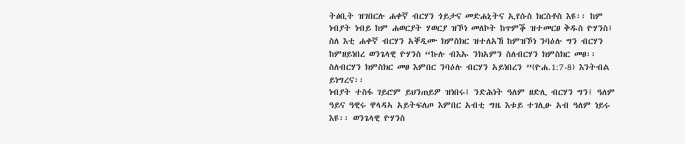ትፅቢት ዝገበርሉ ሐቀኛ ብርሃን ጎይታና መድሐኒትና ኢየሱስ ክርስቶስ እዩ፡፡ ከም ነብያት ነብይ ከም ሐወርያት ሃወርያ ዝኾነ መለኮት ከጥምቕ ዝተመርፀ ቅዱስ ዮሃንስ፤ ስለ እቲ ሐቀኛ ብርሃን አቐዲሙ ክምስክር ዝተለአኸ ከምዝኾነ ንባዕሉ ግን ብርሃን ከምዘይነበረ ወንጌላዊ ዮሃንስ “ኩሉ ብእኡ ንክአምን ስለብርሃን ክምስክር መፀ፡፡ ስለብርሃን ክምስክር መፀ እምበር ንባዕሉ ብርሃን አይነበረን ”(ዮሐ.1:7-8) እንትብል ይነግረና፡፡
ነብያት ተስፋ ገይሮም ይህንጠይዎ ዝነበሩ፤ ንድሕነት ዓለም ዘድሊ ብርሃን ግን፤ ዓለም ዓይና ዓዊሩ ዋላዳኣ አይትፍለጦ እምበር አብቲ ግዜ እቱይ ተገሊፁ አብ ዓለም ነይሩ እዩ፡፡ ወንጌላዊ ዮሃንስ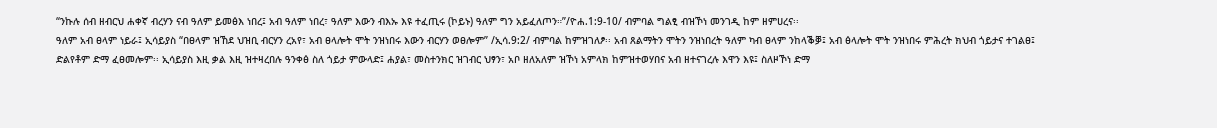“ንኩሉ ሰብ ዘብርህ ሐቀኛ ብረሃን ናብ ዓለም ይመፅእ ነበረ፤ አብ ዓለም ነበረ፣ ዓለም እውን ብእኡ እዩ ተፈጢሩ (ኮይኑ) ዓለም ግን አይፈለጦን።”/ዮሐ.1:9-10/ ብምባል ግልፂ ብዝኾነ መንገዲ ከም ዘምሀረና፡፡
ዓለም አብ ፀላም ነይራ፤ ኢሳይያስ “በፀላም ዝኸደ ህዝቢ ብርሃን ረአየ፣ አብ ፀላሎት ሞት ንዝነበሩ እውን ብርሃን ወፀሎም” /ኢሳ.9:2/ ብምባል ከምዝገለፆ፡፡ አብ ጸልማትን ሞትን ንዝነበረት ዓለም ካብ ፀላም ንከላቕቓ፤ አብ ፅላሎት ሞት ንዝነበሩ ምሕረት ክህብ ጎይታና ተገልፀ፤ ድልየቶም ድማ ፈፀመሎም፡፡ ኢሳይያስ እዚ ቃል እዚ ዝተዛረበሉ ዓንቀፅ ስለ ጎይታ ምውላድ፤ ሐያል፣ መስተንክር ዝገብር ህፃን፣ አቦ ዘለአለም ዝኾነ አምላክ ከምዝተወሃበና አብ ዘተናገረሉ እዋን እዩ፤ ስለዞኾነ ድማ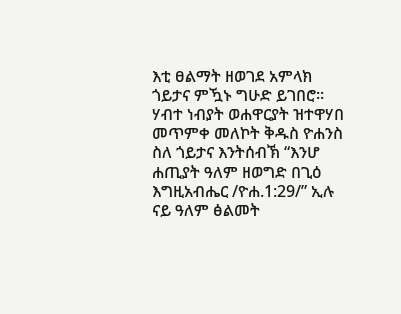እቲ ፀልማት ዘወገደ አምላክ ጎይታና ምዃኑ ግሁድ ይገበሮ፡፡ ሃብተ ነብያት ወሐዋርያት ዝተዋሃበ መጥምቀ መለኮት ቅዱስ ዮሐንስ ስለ ጎይታና እንትሰብኽ “እንሆ ሐጢያት ዓለም ዘወግድ በጊዕ እግዚአብሔር /ዮሐ.1:29/” ኢሉ ናይ ዓለም ፅልመት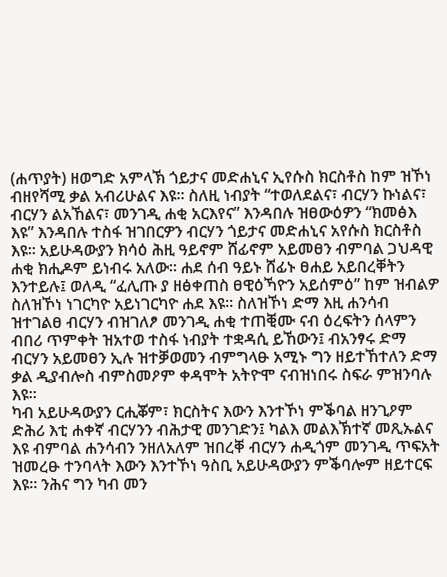(ሐጥያት) ዘወግድ አምላኽ ጎይታና መድሐኒና ኢየሱስ ክርስቶስ ከም ዝኾነ ብዘየሻሚ ቃል አብሪሁልና እዩ፡፡ ስለዚ ነብያት “ተወለደልና፣ ብርሃን ኩነልና፣ ብርሃን ልአኸልና፣ መንገዲ ሐቂ አርእየና” እንዳበሉ ዝፀውዕዎን “ክመፅእ እዩ” እንዳበሉ ተስፋ ዝገበርዎን ብርሃን ጎይታና መድሐኒና አየሱስ ክርስቶስ እዩ፡፡ አይሁዳውያን ክሳዕ ሕዚ ዓይኖም ሸፊኖም አይመፀን ብምባል ጋህዳዊ ሐቂ ክሒዶም ይነብሩ አለው፡፡ ሐደ ሰብ ዓይኑ ሸፊኑ ፀሐይ አይበረቐትን እንተይሉ፤ ወለዲ “ፈሊጡ ያ ዘፅቀጠስ ፀዊዕኻዮን አይሰምዕ” ከም ዝብልዎ ስለዝኾነ ነገርካዮ አይነገርካዮ ሐደ እዩ፡፡ ስለዝኾነ ድማ እዚ ሐንሳብ ዝተገልፀ ብርሃን ብዝገለፆ መንገዲ ሐቂ ተጠቒሙ ናብ ዕረፍትን ሰላምን ብበሪ ጥምቀት ዝአተወ ተስፋ ነብያት ተቋዳሲ ይኸውን፤ ብአንፃሩ ድማ ብርሃን አይመፀን ኢሉ ዝተቓወመን ብምግላፁ አሚኑ ግን ዘይተኸተለን ድማ ቃል ዲያብሎስ ብምስመዖም ቀዳሞት አትዮሞ ናብዝነበሩ ስፍራ ምዝንባሉ እዩ፡፡
ካብ አይሁዳውያን ርሒቖም፣ ክርስትና እውን እንተኾነ ምቕባል ዘንጊዖም ድሕሪ እቲ ሐቀኛ ብርሃንን ብሕታዊ መንገድን፤ ካልእ መልእኽተኛ መጺኡልና እዩ ብምባል ሐንሳብን ንዘለአለም ዝበረቐ ብርሃን ሐዲጎም መንገዲ ጥፍአት ዝመረፁ ተንባላት እውን እንተኾነ ዓስቢ አይሁዳውያን ምቕባሎም ዘይተርፍ እዩ፡፡ ንሕና ግን ካብ መን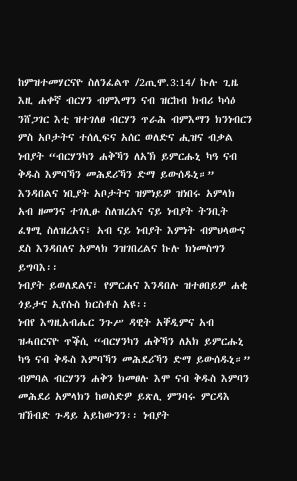ከምዝተመሃርናዮ ስለንፈልጥ /2ጢሞ.3:14/ ኩሉ ጊዜ እዚ ሐቀኛ ብርሃን ብምእማን ናብ ዝርከብ ክብሪ ካሳዕ ንሸጋገር እቲ ዝተገለፀ ብርሃን ጥራሕ ብምእማን ክንነብርን ምስ አቦታትና ተሰሊፍና አሰር ወለድና ሒዝና ብቃል ነብያት “ብርሃንካን ሐቅኻን ለአኽ ይምርሑኒ ካዓ ናብ ቅዱስ እምባኻን መሕደሪኻን ድማ ይውሰዱኒ።” እንዳበልና ነቢያት አቦታትና ዝምነይዎ ዝነበሩ አምላክ አብ ዘመንና ተገሊፁ ስለዝረአና ናይ ነብያት ትንቢት ፈፃሚ ስለዝረአና፣ አብ ናይ ነብያት እምነት ብምህላውና ደስ እንዳበለና አምላክ ንዝገበረልና ኩሉ ክነመስግን ይግባእ፡፡
ነብያት ይወለደልና፣ የምርሐና እንዳበሉ ዝተፀበይዎ ሐቂ ጎይታና ኢየሱስ ክርስቶስ አዩ፡፡
ነብየ እግዚአብሔር ንጉሥ ዳዊት አቐዲምና አብ ዝሓበርናዮ ጥቕሲ “ብርሃንካን ሐቅኻን ለአክ ይምርሑኒ ካዓ ናብ ቅዱስ እምባኻን መሕደሪኻን ድማ ይውሰዱኒ።” ብምባል ብርሃንን ሐቅን ክመፀሉ እሞ ናብ ቅዱስ እምባን መሕደሪ አምላክን ከወስድዎ ይጽሊ ምንባሩ ምርዳእ ዝኸብድ ጉዳይ አይከውንን፡፡ ነብያት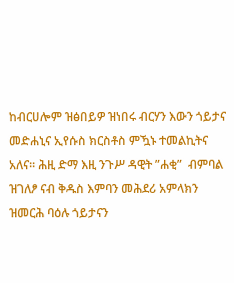ከብርሀሎም ዝፅበይዎ ዝነበሩ ብርሃን እውን ጎይታና መድሐኒና ኢየሱስ ክርስቶስ ምዃኑ ተመልኪትና አለና፡፡ ሕዚ ድማ እዚ ንጉሥ ዳዊት ”ሐቂ”  ብምባል ዝገለፆ ናብ ቅዱስ እምባን መሕደሪ አምላክን ዝመርሕ ባዕሉ ጎይታናን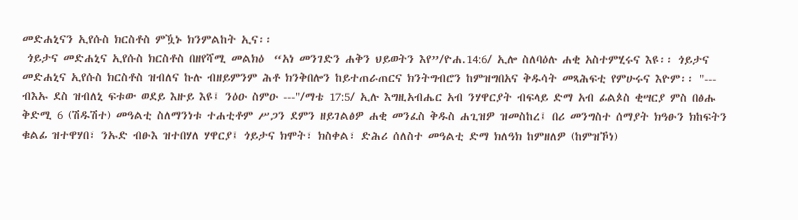መድሐኒናን ኢየሱስ ክርስቶስ ምዃኑ ክንምልከት ኢና፡፡
 ጎይታና መድሐኒና ኢየሱስ ክርስቶስ በዘየሻሚ መልክዕ  “አነ መንገድን ሐቅን ህይወትን እየ”/ዮሐ.14:6/ ኢሎ ስለባዕሉ ሐቂ አስተምሂሩና እዩ፡፡ ጎይታና መድሐኒና ኢየሱስ ክርስቶስ ዝብለና ኩሉ ብዘይምንም ሕቶ ክንቅበሎን ከይተጠራጠርና ክንትግብሮን ከምዝግበአና ቅዱሳት መጻሕፍቲ የምሁሩና እዮም፡፡ "--- ብእኡ ደስ ዝብለኒ ፍቱው ወደይ እዙይ እዩ፤ ንዕዑ ስምዑ ---"/ማቴ 17:5/ ኢሉ እግዚአብሔር አብ ንሃዋርያት ብፍላይ ድማ አብ ፊልጶስ ቂሣርያ ምስ በፅሑ ቅድሚ 6 (ሽዱሽተ) መዓልቲ ስለማንነቱ ተሐቲቶም ሥጋን ደምን ዘይገልፅዎ ሐቂ መንፈስ ቅዱስ ሐጊዝዎ ዝመስከረ፤ በሪ መንግስተ ሰማያት ክዓፁን ክከፍትን ቁልፊ ዝተዋሃበ፣ ንኡድ ብፁእ ዝተበሃለ ሃዋርያ፤ ጎይታና ክሞት፣ ክስቀል፣ ድሕሪ ሰለስተ መዓልቲ ድማ ክለዓክ ከምዘለዎ (ከምዝኾነ)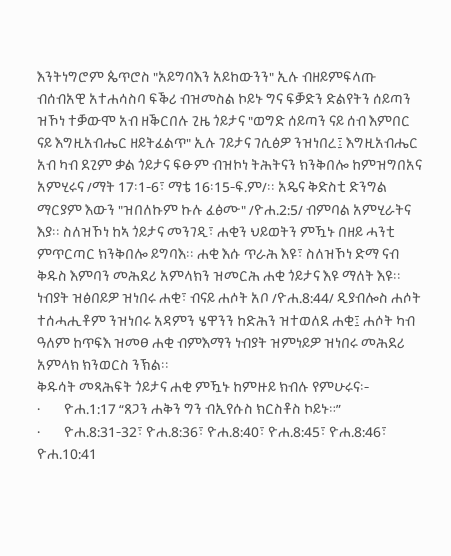እንትነግሮም ጴጥሮስ "አይግባእን አይከውንን" ኢሉ ብዘይምፍላጡ ብሰብአዊ አተሐሳስባ ፍቕሪ ብዝመስል ኮይኑ ግና ፍቓድን ድልየትን ሰይጣን ዝኾነ ተቓውሞ አብ ዘቕርበሉ ጊዜ ጎይታና "ወግድ ሰይጣን ናይ ሰብ እምበር ናይ እግዚአብሔር ዘይትፈልጥ" ኢሉ ገይታና ገሲፅዎ ንዝነበረ፤ እግዚአብሔር አብ ካብ ደጊም ቃል ጎይታና ፍፁም ብዝኮነ ትሕትናን ክንቅበሎ ከምዝግበአና አምሂሩና /ማት 17፡1-6፣ ማቴ 16፡15-ፍ.ም/፡፡ አዴና ቅድስቲ ድንግል ማርያም እውን "ዝበለኩም ኩሉ ፈፅሙ" /ዮሐ.2:5/ ብምባል አምሂራትና እያ፡፡ ስለዝኾነ ከኣ ጎይታና መንገዲ፣ ሐቂን ህይወትን ምዃኑ በዘይ ሓንቲ ምጥርጣር ክንቅበሎ ይግባእ፡፡ ሐቂ እሱ ጥራሕ እዩ፣ ስለዝኾነ ድማ ናብ ቅዱስ እምባን መሕደሪ አምላክን ዝመርሕ ሐቂ ጎይታና እዩ ማለት እዩ፡፡ ነብያት ዝፅበይዎ ዝነበሩ ሐቂ፣ ብናይ ሐሶት አቦ /ዮሐ.8:44/ ዲያብሎስ ሐሶት ተሰሓሒቶም ንዝነበሩ አዳምን ሄዋንን ከድሕን ዝተወለደ ሐቂ፤ ሐሶት ካብ ዓለም ከጥፍእ ዝመፀ ሐቂ ብምእማን ነብያት ዝምነይዎ ዝነበሩ መሕደሪ አምላክ ክንወርስ ንኽል፡፡
ቅዱሳት መጻሕፍት ጎይታና ሐቂ ምዃኑ ከምዙይ ክብሉ የምሁሩና፡-
·        ዮሐ.1:17 “ጸጋን ሐቅን ግን ብኢየሱስ ክርስቶስ ኮይኑ።”
·        ዮሐ.8:31-32፣ ዮሐ.8:36፣ ዮሐ.8:40፣ ዮሐ.8:45፣ ዮሐ.8:46፣ ዮሐ.10:41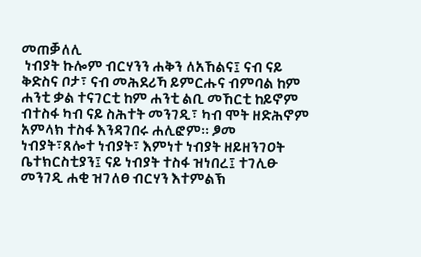መጠቓለሊ
 ነብያት ኩሎም ብርሃንን ሐቅን ለአኸልና፤ ናብ ናይ ቅድስና ቦታ፣ ናብ መሕደሪኻ ይምርሑና ብምባል ከም ሐንቲ ቃል ተናገርቲ ከም ሐንቲ ልቢ መኸርቲ ከይኖም ብተስፋ ካብ ናይ ስሕተት መንገዲ፣ ካብ ሞት ዘድሕኖም አምላክ ተስፋ እንዳገበሩ ሐሊፎም፡፡ ፆመ ነብያት፣ጸሎተ ነብያት፣ እምነተ ነብያት ዘይዘንገዐት ቤተክርስቲያን፤ ናይ ነብያት ተስፋ ዝነበረ፤ ተገሊፁ መንገዲ ሐቂ ዝገለፀ ብርሃን እተምልኽ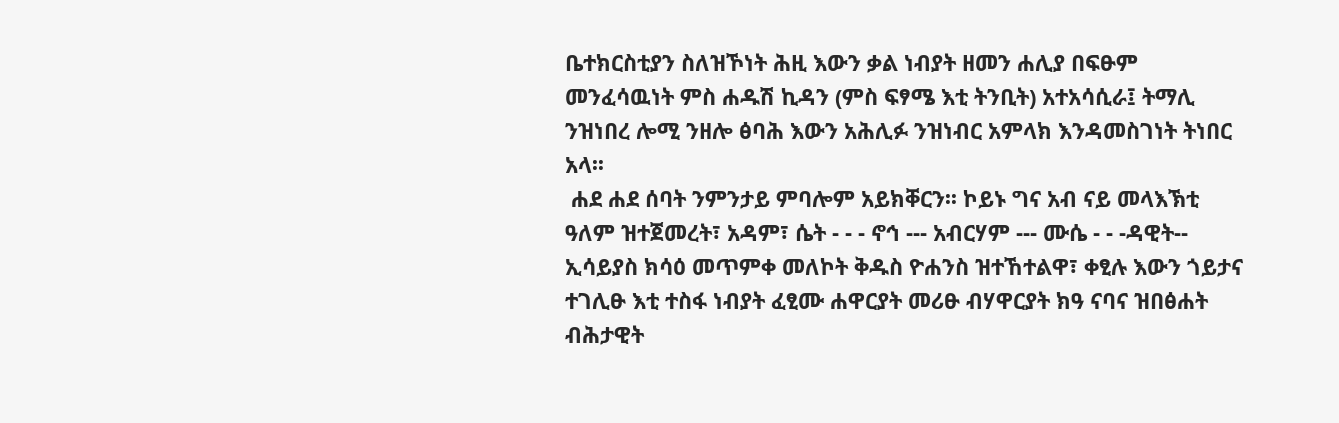ቤተክርስቲያን ስለዝኾነት ሕዚ እውን ቃል ነብያት ዘመን ሐሊያ በፍፁም መንፈሳዉነት ምስ ሐዱሽ ኪዳን (ምስ ፍፃሜ እቲ ትንቢት) አተአሳሲራ፤ ትማሊ ንዝነበረ ሎሚ ንዘሎ ፅባሕ እውን አሕሊፉ ንዝነብር አምላክ እንዳመስገነት ትነበር አላ፡፡
 ሐደ ሐደ ሰባት ንምንታይ ምባሎም አይክቐርን፡፡ ኮይኑ ግና አብ ናይ መላእኽቲ ዓለም ዝተጀመረት፣ አዳም፣ ሴት - - - ኖኅ --- አብርሃም --- ሙሴ - - -ዳዊት-- ኢሳይያስ ክሳዕ መጥምቀ መለኮት ቅዱስ ዮሐንስ ዝተኸተልዋ፣ ቀፂሉ እውን ጎይታና ተገሊፁ እቲ ተስፋ ነብያት ፈፂሙ ሐዋርያት መሪፁ ብሃዋርያት ክዓ ናባና ዝበፅሐት ብሕታዊት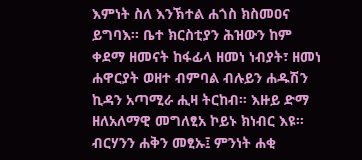እምነት ስለ እንኽተል ሐጎስ ክስመዐና ይግባእ፡፡ ቤተ ክርስቲያን ሕዝውን ከም ቀደማ ዘመናት ከፋፊላ ዘመነ ነብያት፣ ዘመነ ሐዋርያት ወዘተ ብምባል ብሉይን ሐዱሽን ኪዳን አጣሚራ ሒዛ ትርከብ፡፡ እዙይ ድማ ዘለአለማዊ መግለፂአ ኮይኑ ክነብር እዩ፡፡ ብርሃንን ሐቅን መፂኡ፤ ምንነት ሐቂ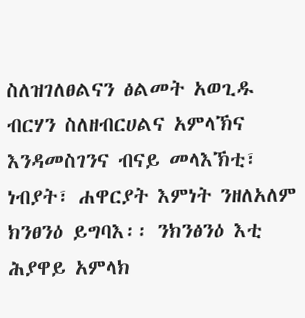ስለዝገለፀልናን ፅልመት አወጊዱ ብርሃን ስለዘብርሀልና አምላኽና እንዳመስገንና ብናይ መላእኽቲ፣ ነብያት፣ ሐዋርያት እምነት ንዘለአለም ክንፀንዕ ይግባእ፡፡ ንክንፅንዕ እቲ ሕያዋይ አምላክ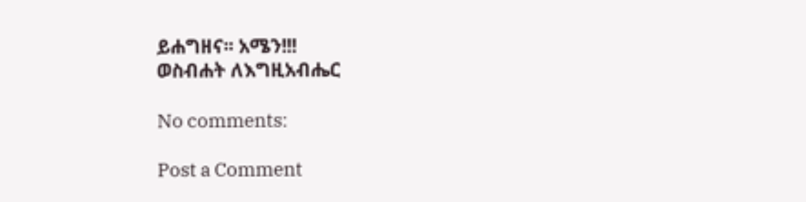ይሐግዘና፡፡ አሜን!!!
ወስብሐት ለእግዚአብሔር

No comments:

Post a Comment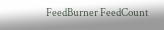FeedBurner FeedCount